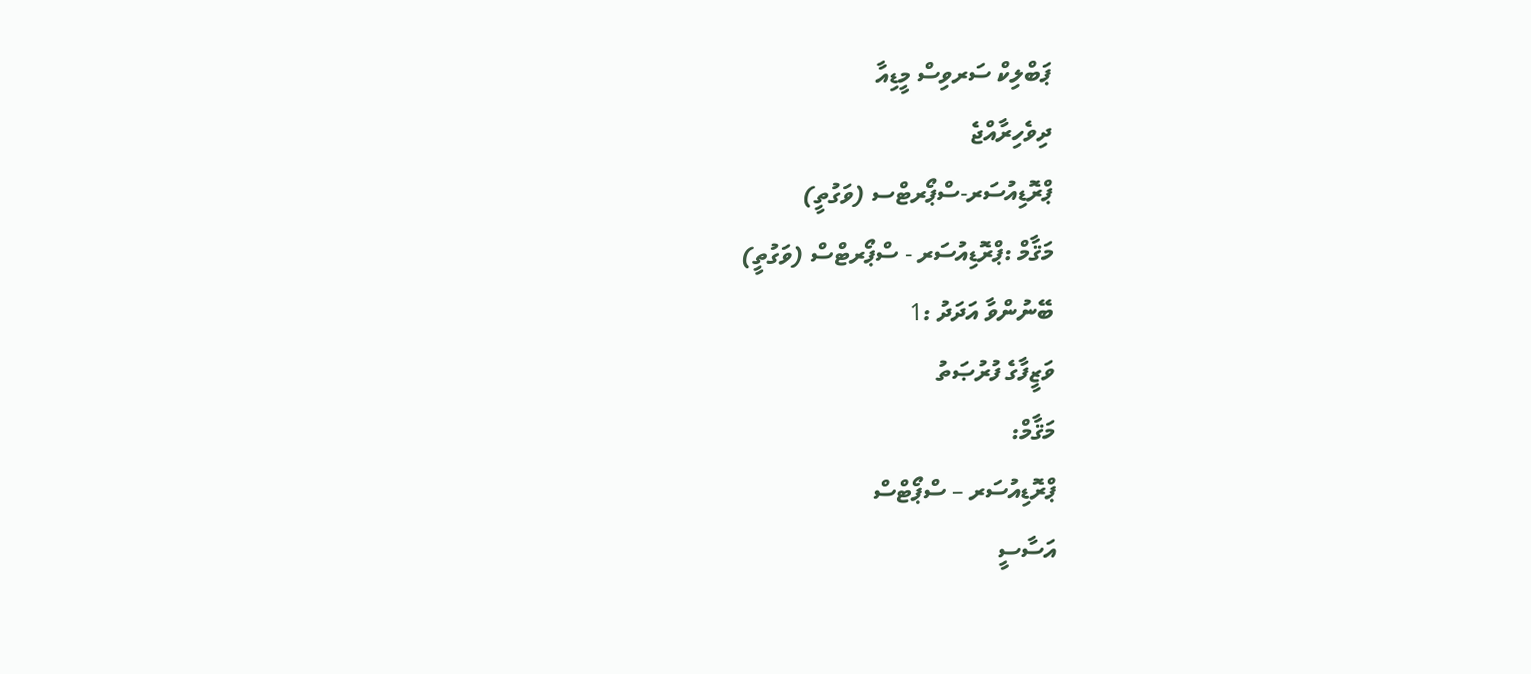ޕަބްލިކް ސަރވިސް މީޑިއާ
ދިވެހިރާއްޖެ
ޕްރޮޑިއުސަރ-ސްޕޯރޓްސ (ވަގުތީ)
މަޤާމް :ޕްރޮޑިއުސަރ - ސްޕޯރޓްސް (ވަގުތީ)
ބޭނުންވާ އަދަދު :1
ވަޒީފާގެ ފުރުޞަތު
މަޤާމް:
ޕްރޮޑިއުސަރ – ސްޕޯޓްސް
އަސާސީ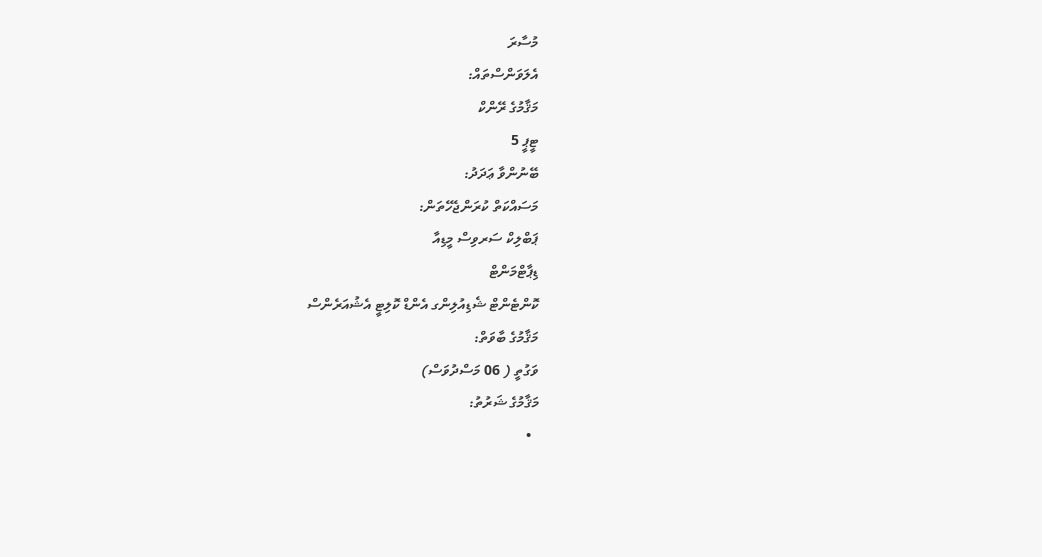މުސާރަ
އެލަވަންސްތައް:
މަޤާމުގެ ރޭންކް
ޓީޕީ 5
ބޭނުންވާ ޢަދަދު:
މަސައްކަތް ކުރަންޖެހޭތަން:
ޕަބްލިކް ސަރވިސް މީޑިއާ
ޑިޕާޓްމަންޓް
ކޮންޓެންޓް ޝެޑިއުލިންގ އެންޑް ކޮލިޓީ އެޝުއަރެންސް
މަޤާމުގެ ބާވަތް:
ވަގުތީ ( 06 މަސްދުވަސް)
މަޤާމުގެ ޝަރުތު:
  •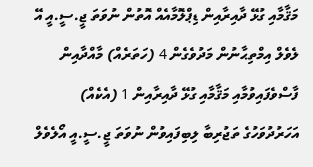މަޤާމާއި ގުޅޭ ދާއިރާއިން ޑިޕްލޮމާއެއް އޮތުން ނުވަތަ ޖީ.ސީ.އީ އޭ ލެވެލް އިމްތިޙާނުން މަދުވެގެން 4 (ހަތަރެއް) މާއްދާއިން ފާސްވެފައިވުމާއި މަޤާމާއި ގުޅޭ ދާއިރާއިން 1 (އެކެއް) އަހަރުދުވަހުގެ ތަޖުރިބާ ލިބިފައިވުން ނުވަތަ ޖީ.ސީ.އީ އޯލެވެލް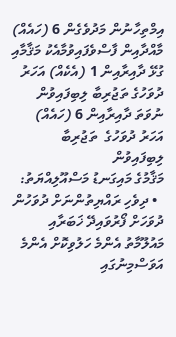އިމްތިހާނުން މަދުވެގެން 6 (ހައެއް) މާއްދާއިން ފާސްވެފައިވުމާއެކު މަޤާމާއި ގުޅޭ ދާއިރާއިން 1 (އެކެއް) އަހަރު ދުވަހުގެ ތަޖުރިބާ ލިބިފައިވުން ނުވަތަ ދާއިރާއިން 6 (ހައެއް) އަހަރު ދުވަހުގެ  ތަޖުރިބާ ލިބިފައިވުން
މަޤާމުގެ މައިގަނޑު މަސްއޫލިއްޔަތު:
  • ދިވެހި ރައްޔިތުންނަށް ދުވަހުން ދުވަހަށް ފޯރުވައިދޭ ޚަބަރާއި މައުލޫމާތު އެންމެ ހަލުވިކޮށް އެންމެ އަވަސްމިނުގައި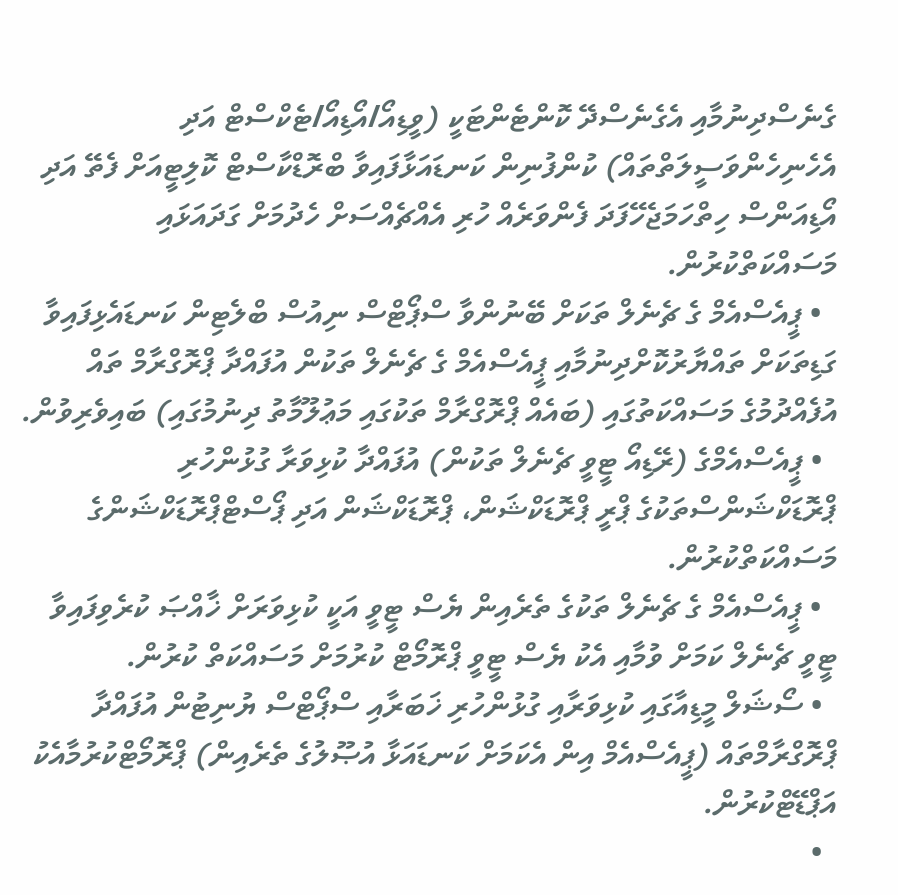ގެނެސްދިނުމާއި އެގެނެސްދޭ ކޮންޓެންޓަކީ (ވީޑިއޯ/އޯޑިއޯ/ޓެކްސްޓް އަދި އެހެނިހެންވަސީލަތްތައް) ކުންފުނިން ކަނޑައަޅާފައިވާ ބްރޮޑްކާސްޓް ކޮލިޓީއަށް ފެތޭ އަދި އޯޑިއަންސް ހިތްހަމަޖެހޭފަދަ ފެންވަރެއް ހުރި އެއްޗެއްސަށް ހެދުމަށް ގަދައަޅައި މަސައްކަތްކުރުން.
  • ޕީއެސްއެމް ގެ ޗެނެލް ތަކަށް ބޭނުންވާ ސްޕޯޓްސް ނިއުސް ބްލެޓިން ކަނޑައެޅިފައިވާ ގަޑިތަކަށް ތައްޔާރުކޮށްދިނުމާއި ޕީއެސްއެމް ގެ ޗެނެލް ތަކުން އުފައްދާ ޕްރޮގްރާމް ތައް އުފެއްދުމުގެ މަސައްކަތުގައި (ބައެއް ޕްރޮގްރާމް ތަކުގައި މަޢުލޫމާތު ދިނުމުގައި) ބައިވެރިވުން.
  • ޕީއެސްއެމްގެ (ރޭޑިއޯ ޓީވީ ޗެނެލް ތަކުން) އުފައްދާ ކުޅިވަރާ ގުޅުންހުރި ޕްރޮޑަކްޝަންސްތަކުގެ ޕްރީ ޕްރޮޑަކްޝަން، ޕްރޮޑަކްޝަން އަދި ޕޯސްޓްޕްރޮޑަކްޝަންގެ މަސައްކަތްކުރުން.
  • ޕީއެސްއެމް ގެ ޗެނެލް ތަކުގެ ތެރެއިން ޔެސް ޓީވީ އަކީ ކުޅިވަރަށް ޚާއްޞަ ކުރެވިފައިވާ ޓީވީ ޗެނެލް ކަމަށް ވުމާއި އެކު ޔެސް ޓީވީ ޕްރޮމޯޓް ކުރުމަށް މަސައްކަތް ކުރުން.
  • ސޯޝަލް މީޑިއާގައި ކުޅިވަރާއި ގުޅުންހުރި ޚަބަރާއި ސްޕޯޓްސް ޔުނިޓުން އުފައްދާ ޕްރޮގްރާމްތައް (ޕީއެސްއެމް އިން އެކަމަށް ކަނޑައަޅާ އުޞޫލުގެ ތެރެއިން) ޕްރޮމޯޓްކުރުމާއެކު އަޕްޑޭޓްކުރުން.
  •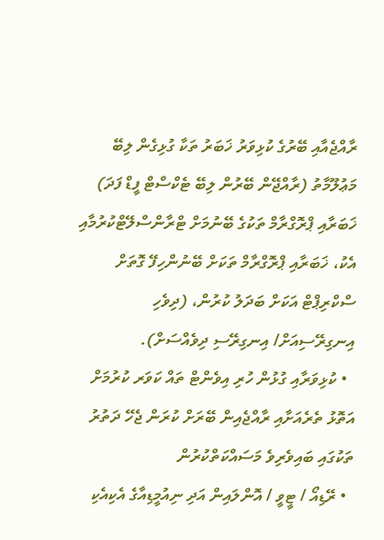ރާއްޖެއާއި ބޭރުގެ ކުޅިވަރު ޚަބަރު ތަކާ ގުޅިގެން ލިބޭ މަޢުލޫމާތު (ރާއްޖޭން ބޭރުން ލިބޭ ޓެކްސްޓް ފީޑް ފަދަ) ޚަބަރާއި ޕްރޮގްރާމް ތަކުގެ ބޭނުމަށް ޓްރާންސްލޭޓްކުރުމާއި އެކު، ޚަބަރާއި ޕްރޮގްރާމް ތަކަށް ބޭނުންހިފޭ ގޮތަށް ސްކްރިޕްޓް އަކަށް ބަދަލު ކުރުން، (ދިވެހި އިނގިރޭސިއަށް/ އިނގިރޭސި ދިވެއްސަށް).
  • ކުޅިވަރާއި ގުޅުން ހުރި އިވެންޓް ތައް ކަވަރ ކުރުމަށް އަތޮޅު ތެރެއަށާއި ރާއްޖެއިން ބޭރަށް ކުރަން ޖެހޭ ދަތުރު ތަކުގައި ބައިވެރިވެ މަސައްކަތްކުރުން
  • ރޭޑިއޯ / ޓީވީ / އޮންލައިން އަދި ނިއުމީޑިއާގެ އެކިއެކި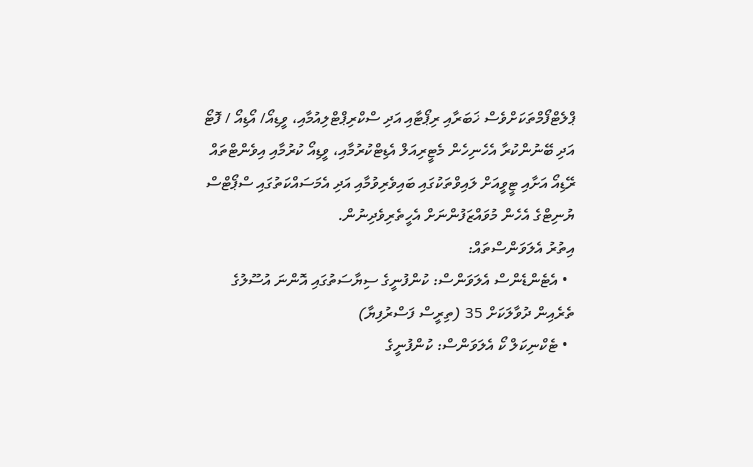ޕްލެޓްފޯމްތަކަށްވެސް ޚަބަރާއި ރިޕޯޓާއި އަދި ސްކްރިޕްޓްލިއުމާއި، ވީޑިއޯ/ އޯޑިއޯ / ފޮޓޯ އަދި ބޭނުންކުރާ އެހެނިހެން މެޓީރިއަލް އެޑިޓްކުރުމާއި، ވީޑިއޯ ކުރުމާއި އިވެންޓްތައް ރޭޑިއޯ އަށާއި ޓީވީއަށް ލައިވްތަކުގައި ބައިވެރިވުމާއި އަދި އެމަސައްކަތުގައި ސްޕޯޓްސް ޔުނިޓްގެ އެހެން މުވައްޒަފުންނަށް އެހީތެރިވެދިނުން.
އިތުރު އެލަވަންސްތައް:
  • އެޓެންޑެންސް އެލަވަންސް: ކުންފުނީގެ ސިޔާސަތުގައި އޮންނަ އުސޫލުގެ ތެރެއިން ދުވާލަކަށް 35 (ތިރީސް ފަސްރުފިޔާ)
  • ޓެކްނިކަލް ކޯ އެލަވަންސް: ކުންފުނީގެ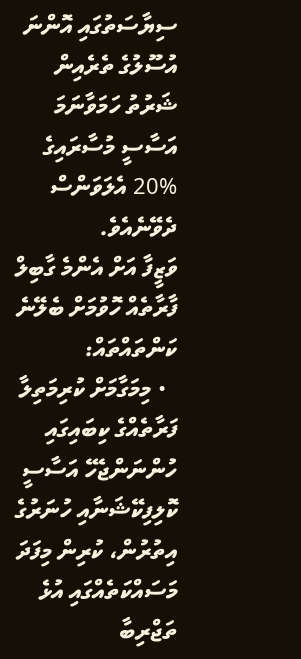ސިޔާސަތުގައި އޮންނަ އުސޫލުގެ ތެރެއިން ޝަރުތު ހަމަވާނަމަ އަސާސީ މުސާރައިގެ %20 އެލަވަންސް ދެވޭނެއެވެ.
ވަޒީފާ އަށް އެންމެ ގާބިލް ފާރާތެއް ހޮވުމަށް ބެލޭނެ ކަންތައްތައް:
  • މިމަގާމަށް ކުރިމަތިލާ ފަރާތެއްގެ ކިބައިގައި ހުންނަންޖެހޭ އަސާސީ ކޮލިފިކޭޝަނާއި ހުނަރުގެ އިތުރުން، ކުރިން މިފަދަ މަސައްކަތެއްގައި އުޅެ ތަޖްރިބާ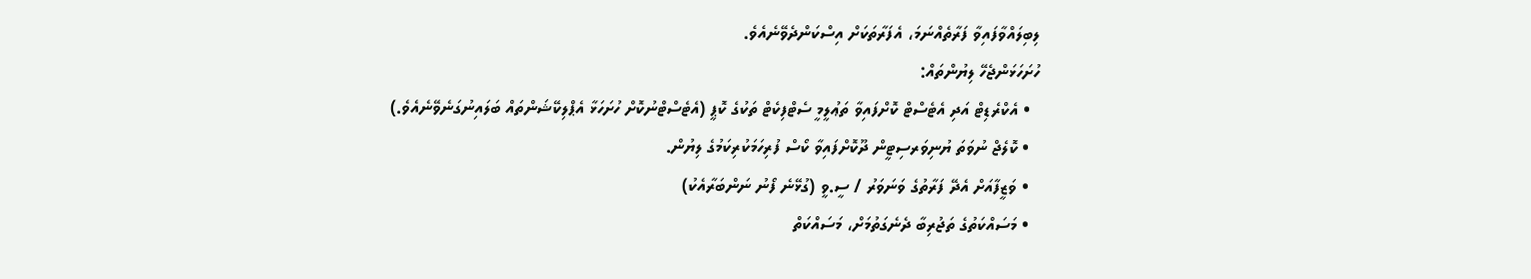ލިބިލައްވާފައިވާ ފަރާތެއްނަމަ، އެފަރާތަކަށް އިސްކަންދެވޭނެއެވެ.
ހުށަހަޅަންޖެހޭ ލިޔުންތައް:
  • އެކްރެޑިޓް އަދި އެޓެސްޓް ކޮށްފައިވާ ތަޢުލީމީ ސެޓްފިކެޓް ތަކުގެ ކޮޕީ (އެޓެސްޓްނުކޮށް ހުށަހަޅާ އެޕްލިކޭޝަންތައް ބަލައިނުގަނެވޭނެއެވެ.)
  • ކޮލެޖް ނުވަތަ ޔުނިވަރސިޓީން ދޫކޮށްފައިވާ ކޯސް ފުރިހަމަކުރިކަމުގެ ލިޔުން.
  • ވަޒީފާއަށް އެދޭ ފަރާތުގެ ވަނަވަރު / ސީ.ވީ (ގުޅޭނެ ފޯނު ނަންބަރާއެކު)
  • މަސައްކަތުގެ ތަޖުރިބާ ދެނެގަތުމަށް، މަސައްކަތް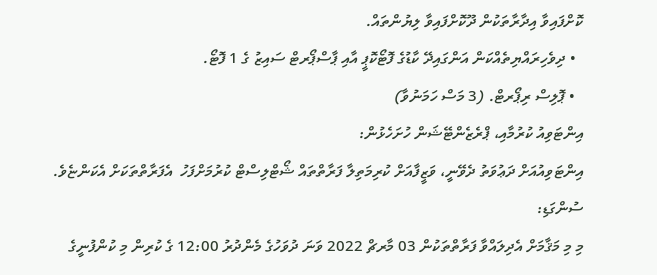ކޮށްފައިވާ އިދާރާތަކުން ދޫކޮށްފައިވާ ލިޔުންތައް.
  • ދިވެހިރައްޔިތެއްކަން އަންގައިދޭ ކާޑުގެ ފޮޓޯކޮޕީ އާއި ޕާސްޕޯރޓް ސައިޒު ގެ 1 ފޮޓޯ.
  • ޕޮލިސް ރިޕޯރޓް. (3 މަސް ހަމަނުވާ)
އިންޓަވިއު ކުރުމާއި، ޕްރެޒެންޓޭޝަން ހުށަހެޅުން:
އިންޓަވިއުއަށް ދަޢުވަތު ދެވޭނީ، ވަޒީފާއަށް ކުރިމަތިލާ ފަރާތްތައް ޝޯޓްލިސްޓް ކުރުމަށްފަހު  އެފަރާތްތަކަށް އެކަންޏެވެ.
ސުންގަޑި:
މި މި މަޤާމަށް އެދިލައްވާ ފަރާތްތަކުން 03 މާރޗް 2022 ވަނަ ދުވަހުގެ މެންދުރު 12:00 ގެ ކުރިން މި ކުންފުނީގެ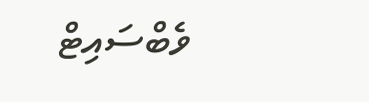ވެބްސައިޓް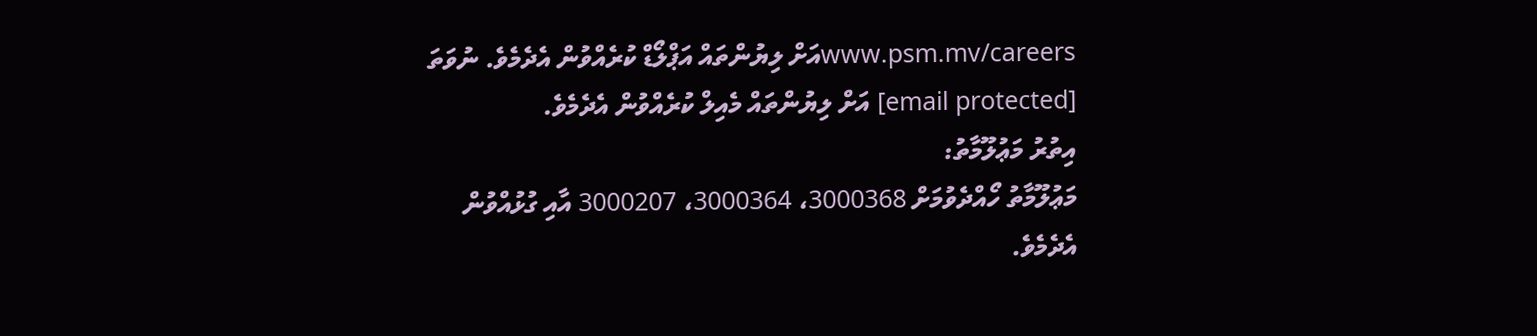www.psm.mv/careersއަށް ލިޔުންތައް އަޕްލޯޑް ކުރެއްވުން އެދެމެވެ. ނުވަތަ [email protected] އަށް ލިޔުންތައް މެއިލް ކުރެއްވުން އެދެމެވެ.
އިތުރު މަޢުލޫމާތު:
މަޢުލޫމާތު ހޯއްދެވުމަށް 3000368، 3000364، 3000207 އާއި ގުޅުއްވުން އެދެމެވެ.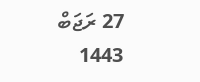27 ރަޖަބް 1443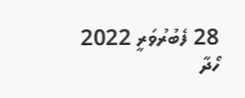28 ފެބުރުވަރީ 2022
ހޯދާ